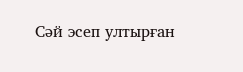Сәй эсеп ултырған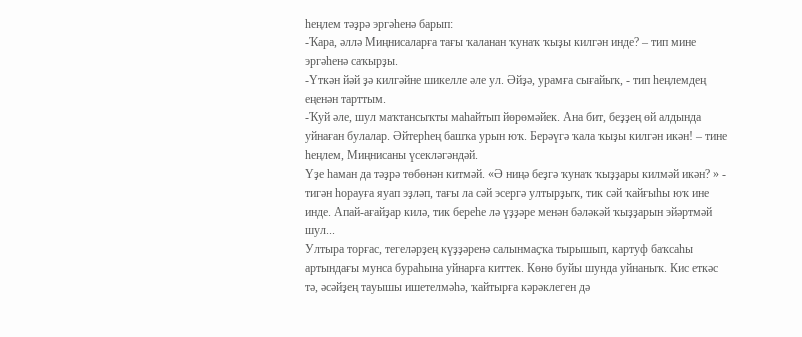һеңлем тәҙрә эргәһенә барып:
-Ҡара, әллә Миңнисаларға тағы ҡаланан ҡунаҡ ҡыҙы килгән инде? – тип мине эргәһенә саҡырҙы.
-Үткән йәй ҙә килгәйне шикелле әле ул. Әйҙә, урамға сығайыҡ, - тип һеңлемдең еңенән тарттым.
-Ҡуй әле, шул маҡтансыҡты маһайтып йөрөмәйек. Ана бит, беҙҙең өй алдында уйнаған булалар. Әйтерһең башҡа урын юҡ. Берәүгә ҡала ҡыҙы килгән икән! – тине һеңлем, Миңнисаны үсекләгәндәй.
Үҙе һаман да тәҙрә төбөнән китмәй. «Ә ниңә беҙгә ҡунаҡ ҡыҙҙары килмәй икән? » - тигән һорауға яуап эҙләп, тағы ла сәй эсергә ултырҙыҡ, тик сәй ҡайғыһы юҡ ине инде. Апай-ағайҙар килә, тик береһе лә үҙҙәре менән бәләкәй ҡыҙҙарын эйәртмәй шул...
Ултыра торғас, тегеләрҙең күҙҙәренә салынмаҫҡа тырышып, картуф баҡсаһы артындағы мунса бураһына уйнарға киттек. Көнө буйы шунда уйнаныҡ. Кис еткәс тә, әсәйҙең тауышы ишетелмәһә, ҡайтырға кәрәклеген дә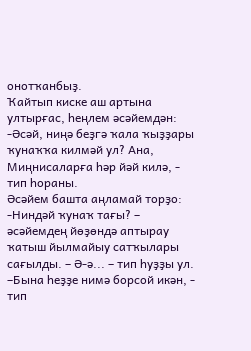онотҡанбыҙ.
Ҡайтып киске аш артына ултырғас, һеңлем әсәйемдән:
-Әсәй, ниңә беҙгә ҡала ҡыҙҙары ҡунаҡҡа килмәй ул? Ана, Миңнисаларға һәр йәй килә, - тип һораны.
Әсәйем башта аңламай торҙо:
-Ниндәй ҡунаҡ тағы? – әсәйемдең йөҙөндә аптырау ҡатыш йылмайыу сатҡылары сағылды. – Ә-ә... – тип һуҙҙы ул. –Бына һеҙҙе нимә борсой икән, - тип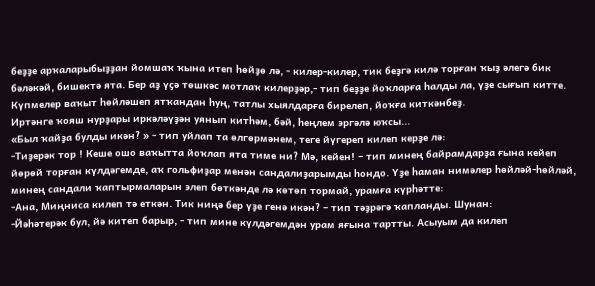беҙҙе арҡаларыбыҙҙан йомшаҡ ҡына итеп һөйҙө лә, - килер-килер, тик беҙгә килә торған ҡыҙ әлегә бик бәләкәй, бишектә ята. Бер аҙ үҫә төшкәс мотлаҡ килерҙәр,- тип беҙҙе йоҡларға һалды ла, үҙе сығып китте. Күпмелер ваҡыт һөйләшеп ятҡандан һуң, татлы хыялдарға бирелеп, йоҡға киткәнбеҙ.
Иртәнге ҡояш нурҙары иркәләүҙән уянып китһәм, бәй, һеңлем эргәлә юҡсы...
«Был ҡайҙа булды икән? » - тип уйлап та өлгөрмәнем, теге йүгереп килеп керҙе лә:
-Тиҙерәк тор ! Кеше ошо ваҡытта йоҡлап ята тиме ни? Мә, кейен! – тип минең байрамдарҙа ғына кейеп йөрөй торған күлдәгемде, аҡ гольфиҙар менән сандалиҙарымды һондо. Үҙе һаман нимәлер һөйләй-һөйләй, минең сандали ҡаптырмаларын элеп бөткәнде лә көтөп тормай, урамға күрһәтте:
-Ана, Миңниса килеп тә еткән. Тик ниңә бер үҙе генә икән? – тип тәҙрәгә ҡапланды. Шунан:
-Йәһәтерәк бул, йә китеп барыр, - тип мине күлдәгемдән урам яғына тартты. Асыуым да килеп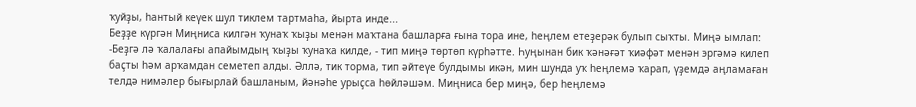ҡуйҙы, һантый кеүек шул тиклем тартмаһа, йырта инде...
Беҙҙе күргән Миңниса килгән ҡунаҡ ҡыҙы менән маҡтана башларға ғына тора ине, һеңлем етеҙерәк булып сыҡты. Миңә ымлап:
-Беҙгә лә ҡалалағы апайымдың ҡыҙы ҡунаҡа килде, - тип миңә төртөп күрһәтте. Һуңынан бик ҡәнәғәт ҡиәфәт менән эргәмә килеп баҫты һәм арҡамдан семетеп алды. Әллә, тик торма, тип әйтеүе булдымы икән, мин шунда уҡ һеңлемә ҡарап, үҙемдә аңламаған телдә нимәлер бығырлай башланым, йәнәһе урыҫса һөйләшәм. Миңниса бер миңә, бер һеңлемә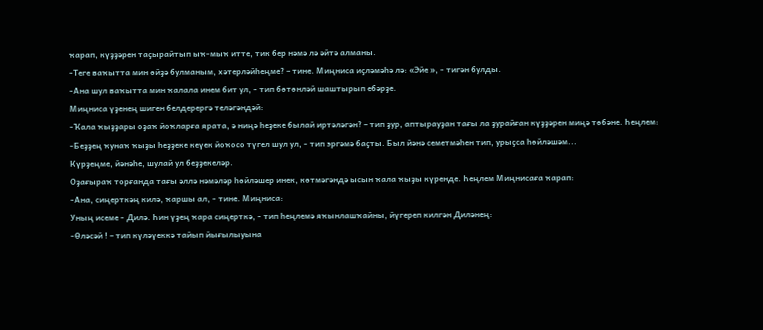ҡарап, күҙҙәрен таҫырайтып ыҡ-мыҡ итте, тик бер нәмә лә әйтә алманы.
-Теге ваҡытта мин өйҙә булманым, хәтерләйһеңме? – тине. Миңниса иҫләмәһә лә: «Эйе », - тигән булды.
-Ана шул ваҡытта мин ҡалала инем бит ул, - тип бөтөнләй шаштырып ебәрҙе.
Миңниса үҙенең шиген белдерергә теләгәндәй:
-Ҡала ҡыҙҙары оҙаҡ йоҡларға ярата, ә ниңә һеҙеке былай иртәләгән? – тип ҙур, аптырауҙан тағы ла ҙурайған күҙҙәрен миңә төбәне. Һеңлем:
-Беҙҙең ҡунаҡ ҡыҙы һеҙҙеке кеүек йоҡосо түгел шул ул, - тип эргәмә баҫты. Был йәнә семетмәһен тип, урыҫса һөйләшәм...
Күрҙеңме, йәнәһе, шулай ул беҙҙекеләр.
Оҙағыраҡ торғанда тағы әллә нәмәләр һөйләшер инек, көтмәгәндә ысын ҡала ҡыҙы күренде. Һеңлем Миңнисаға ҡарап:
-Ана, сиңерткәң килә, ҡаршы ал, - тине. Миңниса:
Уның исеме - Дилә. Һин үҙең ҡара сиңерткә, - тип һеңлемә яҡынлашҡайны, йүгереп килгән Диләнең:
-Өләсәй ! – тип күләүеккә тайып йығылыуына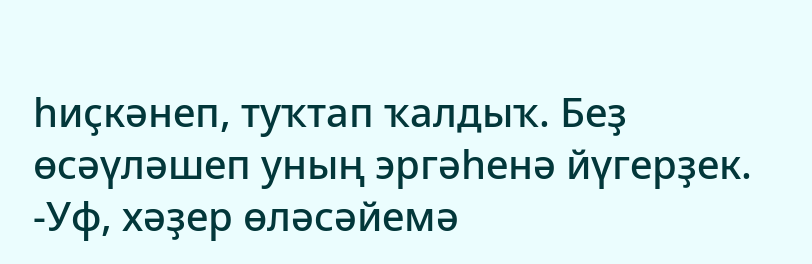һиҫкәнеп, туҡтап ҡалдыҡ. Беҙ өсәүләшеп уның эргәһенә йүгерҙек.
-Уф, хәҙер өләсәйемә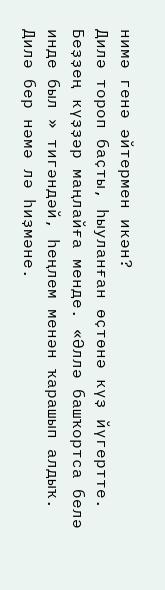нимә генә әйтермен икән?
Дилә тороп баҫты, һыуланған өҫтөнә күҙ йүгертте. Беҙҙең күҙҙәр маңлайға менде. «Әллә башҡортса белә инде был » тигәндәй, һеңлем менән ҡарашып алдыҡ. Дилә бер нәмә лә һиҙмәне.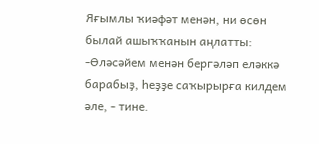Яғымлы ҡиәфәт менән, ни өсөн былай ашыҡҡанын аңлатты:
-Өләсәйем менән бергәләп еләккә барабыҙ, һеҙҙе саҡырырға килдем әле, - тине.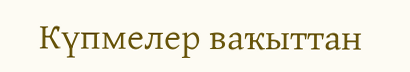Күпмелер ваҡыттан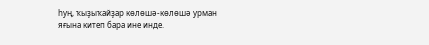һуң, ҡыҙыҡайҙар көлөшә-көлөшә урман яғына китеп бара ине инде.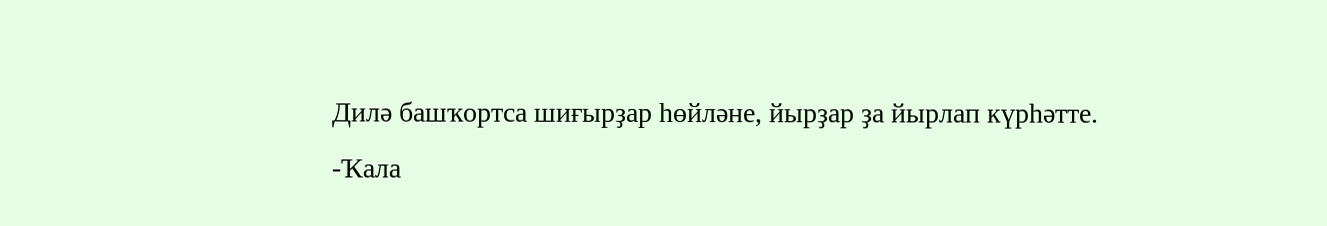Дилә башҡортса шиғырҙар һөйләне, йырҙар ҙа йырлап күрһәтте.
-Ҡала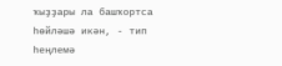ҡыҙҙары ла башҡортса һөйләшә икән, - тип һеңлемә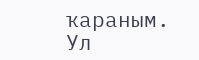ҡараным. Ул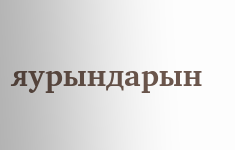яурындарын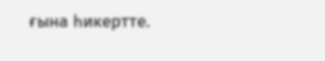ғына һикертте.